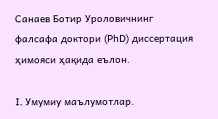Санаев Ботир Уроловичнинг
фалсафа доктори (PhD) диссертация ҳимояси ҳақида еълон.

I. Умумиу маълумотлар.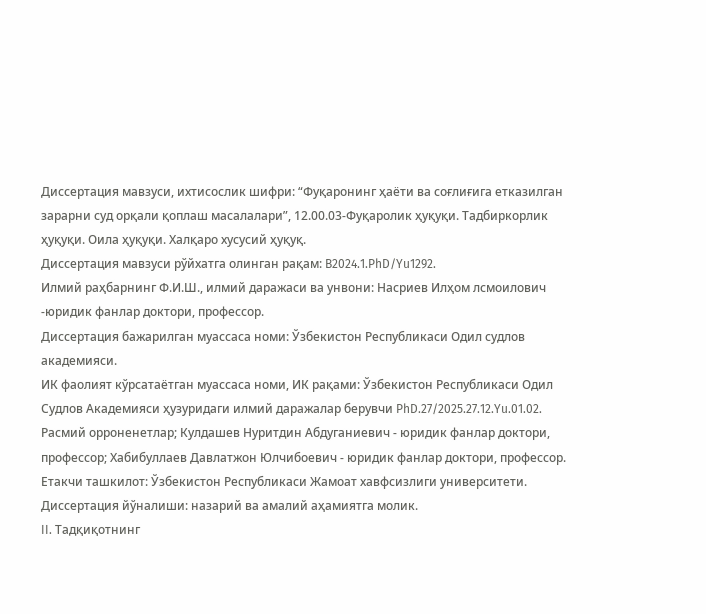Диссертация мавзуси, ихтисослик шифри: “Фуқаронинг ҳаёти ва соғлиғига етказилган зарарни суд орқали қоплаш масалалари”, 12.00.03-Фуқаролик ҳуқуқи. Тадбиркорлик ҳуқуқи. Оила ҳуқуқи. Халқаро хусусий ҳуқуқ.
Диссертация мавзуси рўйхатга олинган рақам: B2024.1.PhD/Yu1292.
Илмий раҳбарнинг Ф.И.Ш., илмий даражаси ва унвони: Насриев Илҳом лсмоилович -юридик фанлар доктори, профессор.
Диссертация бажарилган муассаса номи: Ўзбекистон Республикаси Одил судлов академияси.
ИК фаолият кўрсатаётган муассаса номи, ИК рақами: Ўзбекистон Республикаси Одил Судлов Академияси ҳузуридаги илмий даражалар берувчи PhD.27/2025.27.12.Yu.01.02.
Расмий орроненетлар; Кулдашев Нуритдин Абдуганиевич - юридик фанлар доктори, профессор; Хабибуллаев Давлатжон Юлчибоевич - юридик фанлар доктори, профессор.
Етакчи ташкилот: Ўзбекистон Республикаси Жамоат хавфсизлиги университети.
Диссертация йўналиши: назарий ва амалий аҳамиятга молик.
II. Тадқиқотнинг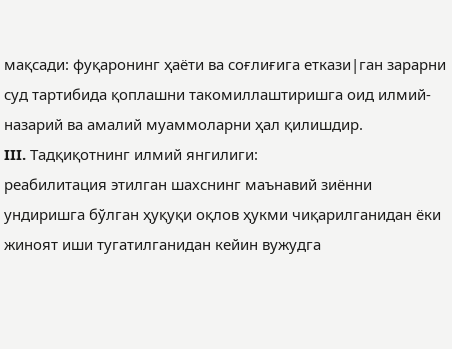мақсади: фуқаронинг ҳаёти ва соғлиғига еткази|ган зарарни суд тартибида қоплашни такомиллаштиришга оид илмий-назарий ва амалий муаммоларни ҳал қилишдир.
III. Тадқиқотнинг илмий янгилиги:
реабилитация этилган шахснинг маънавий зиённи ундиришга бўлган ҳуқуқи оқлов ҳукми чиқарилганидан ёки жиноят иши тугатилганидан кейин вужудга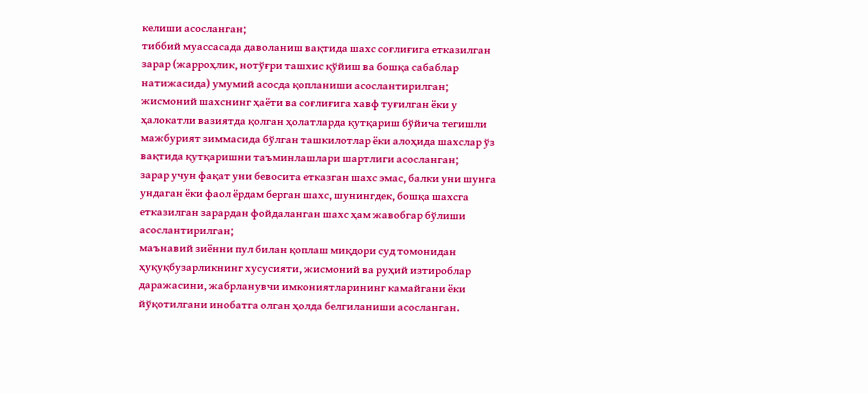келиши асосланган;
тиббий муассасада даволаниш вақтида шахс соғлиғига етказилган зарар (жарроҳлик, нотўғри ташхис қўйиш ва бошқа сабаблар натижасида) умумий асосда қопланиши асослантирилган;
жисмоний шахснинг ҳаёти ва соғлиғига хавф туғилган ёки у ҳалокатли вазиятда қолган ҳолатларда қутқариш бўйича тегишли мажбурият зиммасида бўлган ташкилотлар ёки алоҳида шахслар ўз вақтида қутқаришни таъминлашлари шартлиги асосланган;
зарар учун фақат уни бевосита етказган шахс эмас, балки уни шунга ундаган ёки фаол ёрдам берган шахс, шунингдек, бошқа шахсга етказилган зарардан фойдаланган шахс ҳам жавобгар бўлиши асослантирилган;
маънавий зиённи пул билан қоплаш миқдори суд томонидан ҳуқуқбузарликнинг хусусияти, жисмоний ва руҳий изтироблар даражасини, жабрланувчи имкониятларининг камайгани ёки йўқотилгани инобатга олган ҳолда белгиланиши асосланган.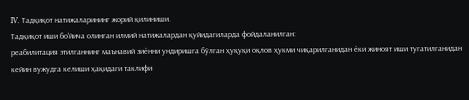IV. Тадқиқот натижаларининг жорий қилиниши.
Тадқиқот иши бо'йича олинган илмий натижалардан қуйидагиларда фойдаланилган:
реабилитация этилганнинг маънавий зиённи ундиришга бўлган ҳуқуқи оқлов ҳукми чиқарилганидан ёки жиноят иши тугатилганидан кейин вужудга келиши ҳақидаги таклифи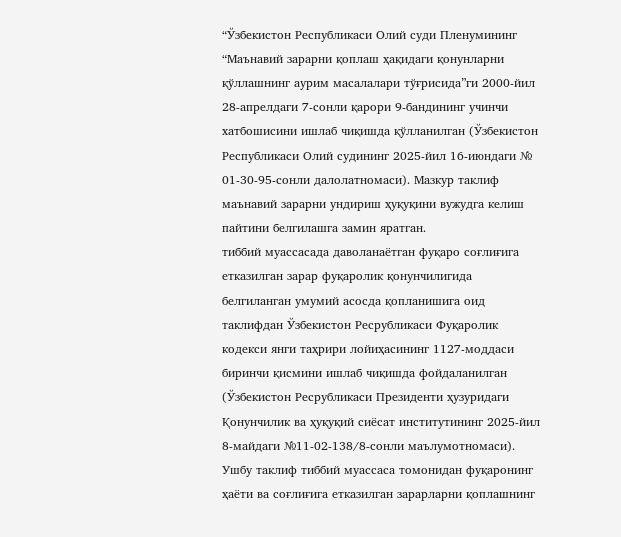“Ўзбекистон Республикаси Олий суди Пленумининг “Маънавий зарарни қоплаш ҳақидаги қонунларни қўллашнинг аурим масалалари тўғрисида”ги 2000-йил 28-апрелдаги 7-сонли қарори 9-бандининг учинчи хатбошисини ишлаб чиқишда қўлланилган (Ўзбекистон Республикаси Олий судининг 2025-йил 16-июндаги № 01-30-95-сонли далолатномаси). Мазкур таклиф маънавий зарарни ундириш ҳуқуқини вужудга келиш пайтини белгилашга замин яратган.
тиббий муассасада даволанаётган фуқаро соғлиғига етказилган зарар фуқаролик қонунчилигида белгиланган умумий асосда қопланишига оид таклифдан Ўзбекистон Ресрубликаси Фуқаролик кодекси янги таҳрири лойиҳасининг 1127-моддаси биринчи қисмини ишлаб чиқишда фойдаланилган (Ўзбекистон Ресрубликаси Президенти ҳузуридаги Қонунчилик ва ҳуқуқий сиёсат институтининг 2025-йил 8-майдаги №11-02-138/8-сонли маълумотномаси). Ушбу таклиф тиббий муассаса томонидан фуқаронинг ҳаёти ва соғлиғига етказилган зарарларни қоплашнинг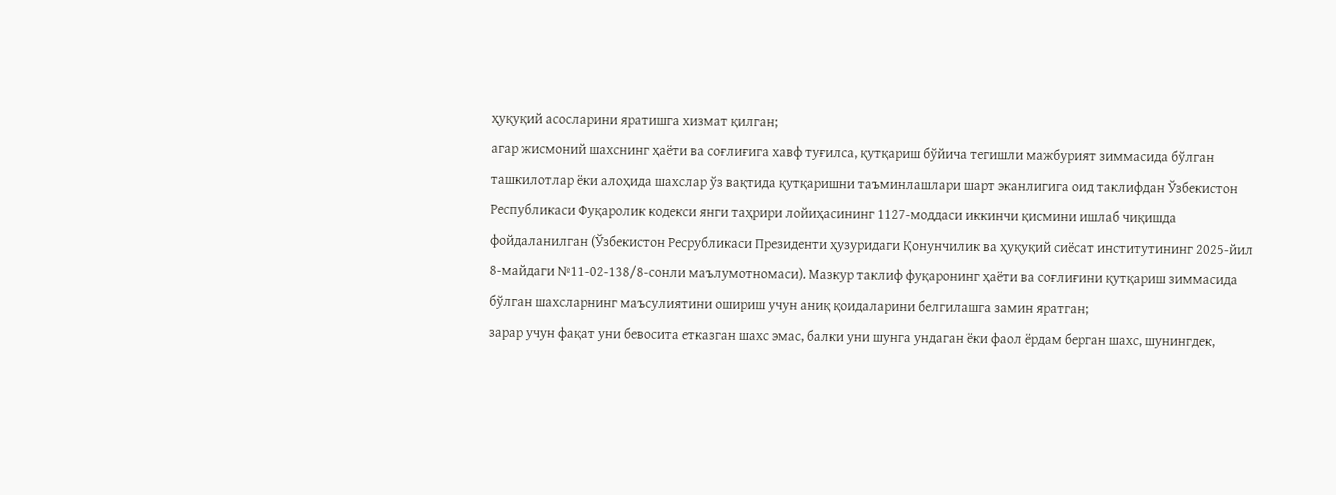ҳуқуқий асосларини яратишга хизмат қилган;
агар жисмоний шахснинг ҳаёти ва соғлиғига хавф туғилса, қутқариш бўйича тегишли мажбурият зиммасида бўлган ташкилотлар ёки алоҳида шахслар ўз вақтида қутқаришни таъминлашлари шарт эканлигига оид таклифдан Ўзбекистон Республикаси Фуқаролик кодекси янги таҳрири лойиҳасининг 1127-моддаси иккинчи қисмини ишлаб чиқишда фойдаланилган (Ўзбекистон Ресрубликаси Президенти ҳузуридаги Қонунчилик ва ҳуқуқий сиёсат институтининг 2025-йил 8-майдаги №11-02-138/8-сонли маълумотномаси). Мазкур таклиф фуқаронинг ҳаёти ва соғлиғини қутқариш зиммасида бўлган шахсларнинг маъсулиятини ошириш учун аниқ қоидаларини белгилашга замин яратган;
зарар учун фақат уни бевосита етказган шахс эмас, балки уни шунга ундаган ёки фаол ёрдам берган шахс, шунингдек,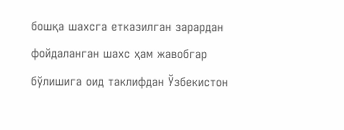бошқа шахсга етказилган зарардан фойдаланган шахс ҳам жавобгар бўлишига оид таклифдан Ўзбекистон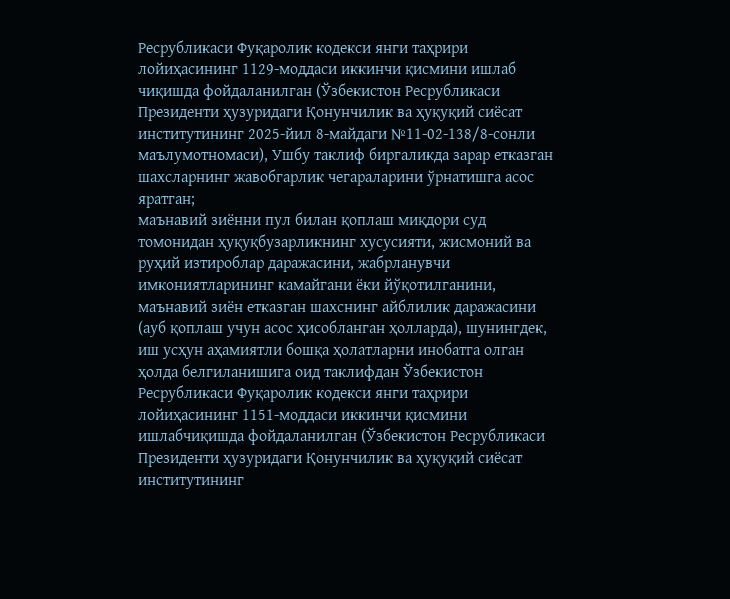Ресрубликаси Фуқаролик кодекси янги таҳрири лойиҳасининг 1129-моддаси иккинчи қисмини ишлаб чиқишда фойдаланилган (Ўзбекистон Ресрубликаси Президенти ҳузуридаги Қонунчилик ва ҳуқуқий сиёсат институтининг 2025-йил 8-майдаги №11-02-138/8-сонли маълумотномаси), Ушбу таклиф биргаликда зарар етказган шахсларнинг жавобгарлик чегараларини ўрнатишга асос яратган;
маънавий зиённи пул билан қоплаш миқдори суд томонидан ҳуқуқбузарликнинг хусусияти, жисмоний ва руҳий изтироблар даражасини, жабрланувчи имкониятларининг камайгани ёки йўқотилганини, маънавий зиён етказган шахснинг айблилик даражасини (ауб қоплаш учун асос ҳисобланган ҳолларда), шунингдек, иш усҳун аҳамиятли бошқа ҳолатларни инобатга олган ҳолда белгиланишига оид таклифдан Ўзбекистон Ресрубликаси Фуқаролик кодекси янги таҳрири лойиҳасининг 1151-моддаси иккинчи қисмини ишлабчиқишда фойдаланилган (Ўзбекистон Ресрубликаси Президенти ҳузуридаги Қонунчилик ва ҳуқуқий сиёсат институтининг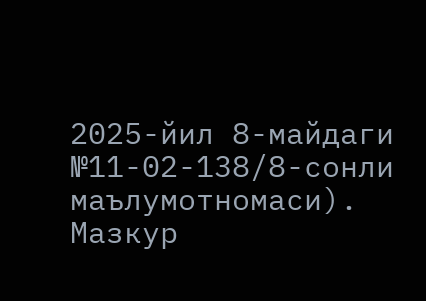2025-йил 8-майдаги №11-02-138/8-сонли маълумотномаси). Мазкур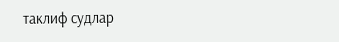таклиф судлар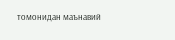томонидан маънавий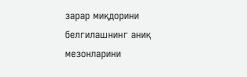зарар миқдорини белгилашнинг аниқ мезонларини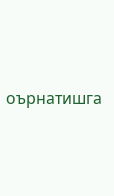оърнатишга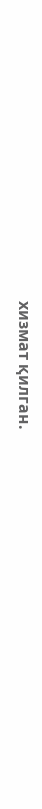хизмат қилган.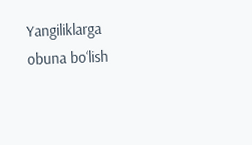Yangiliklarga obuna bo‘lish